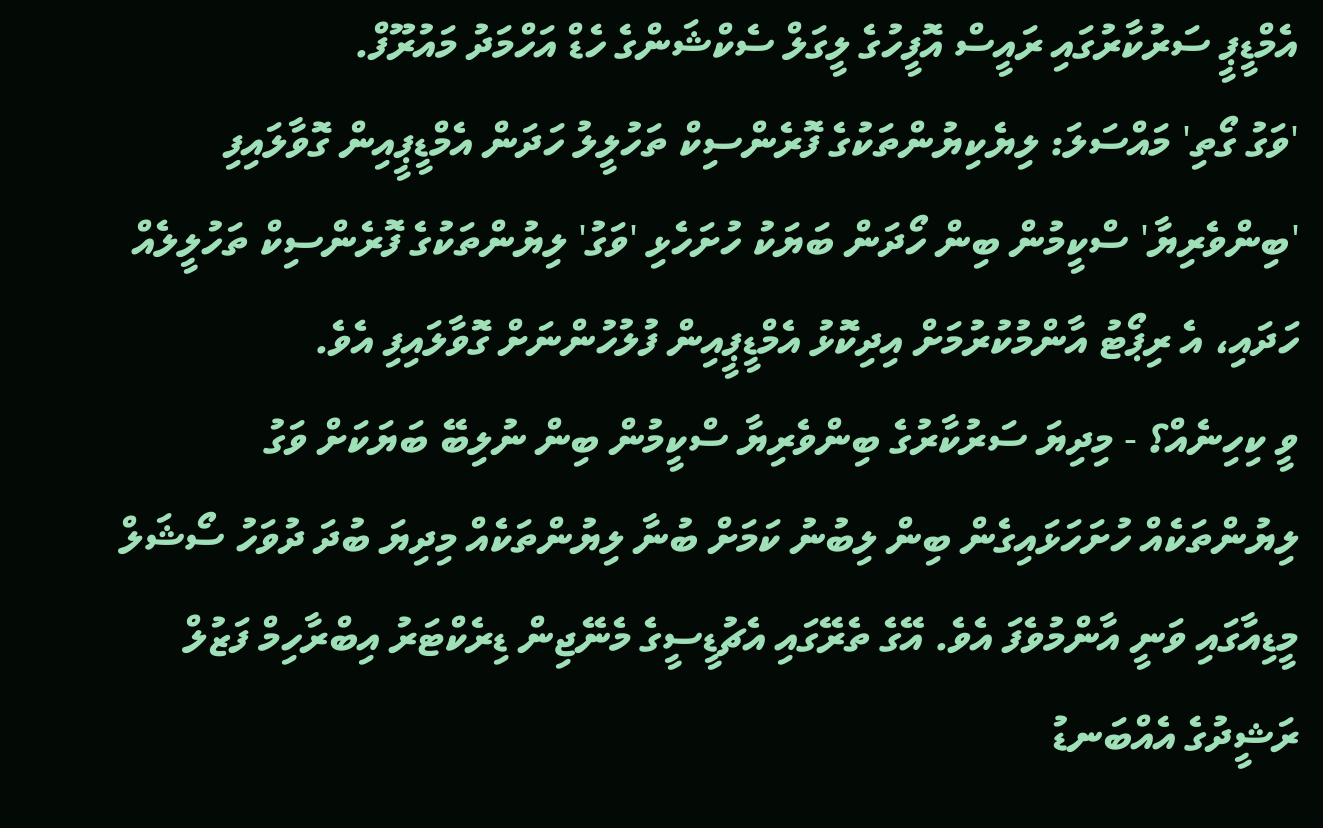އެމްޑީޕީ ސަރުކާރުގައި ރައީސް އޮފީހުގެ ލީގަލް ސެކްޝަންގެ ހެޑް އަހްމަދު މައުރޫފް.
'ވަގު ގޯތި' މައްސަލަ: ލިޔެކިޔުންތަކުގެ ފޮރެންސިކް ތަހުލީލު ހަދަން އެމްޑީޕީއިން ގޮވާލައިފި
'ބިންވެރިޔާ' ސްކީމުން ބިން ހޯދަން ބަޔަކު ހުށަހެޅި 'ވަގު' ލިޔުންތަކުގެ ފޮރެންސިކް ތަހުލީލެއް ހަދައި، އެ ރިޕޯޓު އާންމުކުރުމަށް އިދިކޮޅު އެމްޑީޕީއިން ފުލުހުންނަށް ގޮވާލައިފި އެވެ.
ވީ ކިހިނެއް؟ - މިދިޔަ ސަރުކާރުގެ ބިންވެރިޔާ ސްކީމުން ބިން ނުލިބޭ ބަޔަކަށް ވަގު ލިޔުންތަކެއް ހުށަހަޅައިގެން ބިން ލިބުނު ކަމަށް ބުނާ ލިޔުންތަކެއް މިދިޔަ ބުދަ ދުވަހު ސޯޝަލް މީޑިއާގައި ވަނީ އާންމުވެފަ އެވެ. އޭގެ ތެރޭގައި އެޗުޑީސީގެ މެނޭޖިން ޑިރެކްޓަރު އިބްރާހިމް ފަޒުލް ރަޝީދުގެ އެއްބަނޑު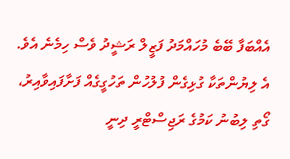އެއްބަފާ ބޭބެ މުހައްމަދު ފަޒީލް ރަޝީދު ވެސް ހިމެނެ އެވެ.
އެ ލިޔުންތަކާ ގުޅިގެން ފުލުހުން ތަހުގީގެއް ފަށާފައިވާއިރު، ގޯތި ލިބުނު ކަމުގެ ރަޖިސްޓްރީ ދިނީ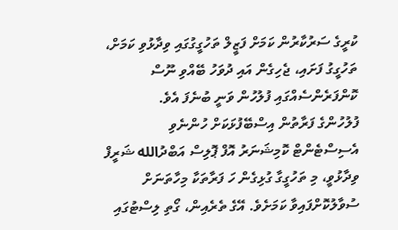ކުރީގެ ސަރުކާރުން ކަމަށް ފަޒީލް ތަހުގީގުގައި ވިދާޅުވި ކަމަށް، ތަހުގީގު ފަށައި، ޖެހިގެން އައި ދުވަހު ބޭއްވި ނޫސް ކޮންފަރެންސެއްގައި ފުލުހުން ވަނީ ބުނެފަ އެވެ.
ފުލުހުންގެ ފަރާތުން އިސްބޭފުޅަކަށް ހުންނެވި އެސިސްޓެންޓް ކޮމިޝަނަރު އޮފް ޕޮލިސް އަބްދުالله ޝަރީފް ވިދާޅުވީ، މި ތަހުގީގާ ގުޅިގެން ހަ ފަރާތަކާ މިހާތަނަށް ސުވާލުކޮށްފައިވާ ކަމަށެވެ. އޭގެ ތެރެއިން، ގޯތި ލިސްޓުގައި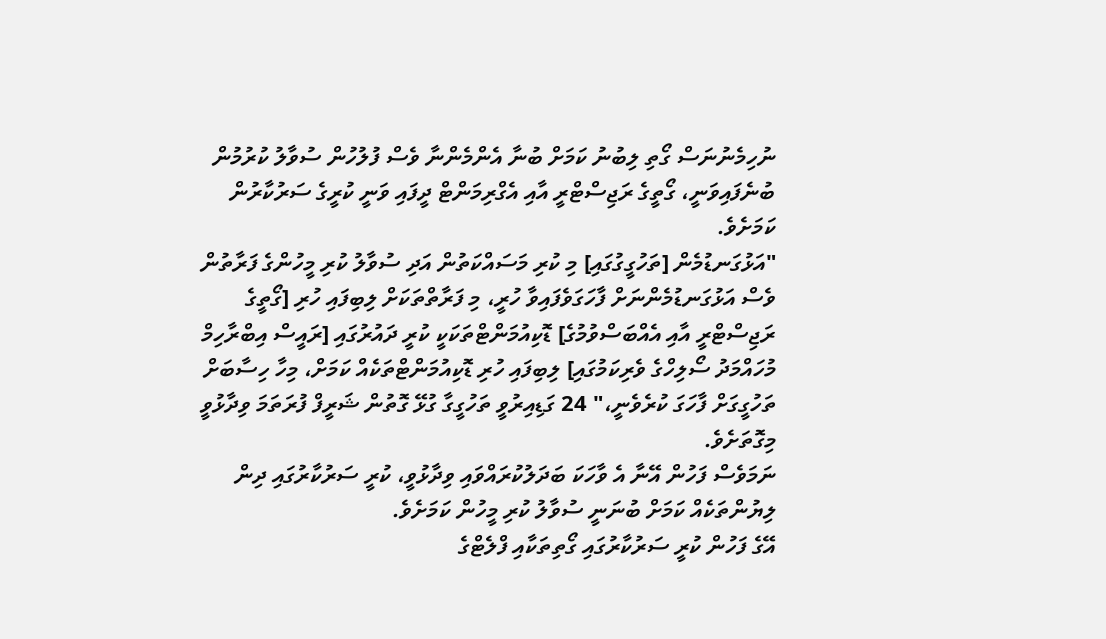ނުހިމެނުނަސް ގޯތި ލިބުނު ކަމަށް ބުނާ އެންމެންނާ ވެސް ފުލުހުން ސުވާލު ކުރުމުން ބުނެފައިވަނީ، ގޯތީގެ ރަޖިސްޓްރީ އާއި އެގްރިމަންޓް ދީފައި ވަނީ ކުރީގެ ސަރުކާރުން ކަމަށެވެ.
"އަޅުގަނޑުމެން [ތަހުގީގުގައި] މި ކުރި މަސައްކަތުން އަދި ސުވާލު ކުރި މީހުންގެ ފަރާތުން ވެސް އަޅުގަނޑުމެންނަށް ފާހަގަވެފައިވާ ހުރީ، މި ފަރާތްތަކަށް ލިބިފައި ހުރި [ގޯތީގެ ރަޖިސްޓްރީ އާއި އެއްބަސްވުމުގެ] ޑޮކިއުމަންޓްތަކަކީ ކުރީ ދައުރުގައި [ރައީސް އިބްރާހިމް މުހައްމަދު ސޯލިހްގެ ވެރިކަމުގައި] ލިބިފައި ހުރި ޑޮކިއުމަންޓްތަކެއް ކަމަށް، މިހާ ހިސާބަށް ތަހުގީގަށް ފާހަގަ ކުރެވެނީ،" 24 ގަޑިއިރުވީ ތަހުގީގާ ގުޅޭ ގޮތުން ޝަރީފް ފުރަތަމަ ވިދާޅުވީ މިގޮތަށެވެ.
ނަމަވެސް ފަހުން އޭނާ އެ ވާހަކަ ބަދަލުކުރައްވައި ވިދާޅުވީ، ކުރީ ސަރުކާރުގައި ދިން ލިޔުންތަކެއް ކަމަށް ބުނަނީ ސުވާލު ކުރި މީހުން ކަމަށެވެ.
އޭގެ ފަހުން ކުރީ ސަރުކާރުގައި ގޯތިތަކާއި ފްލެޓްގެ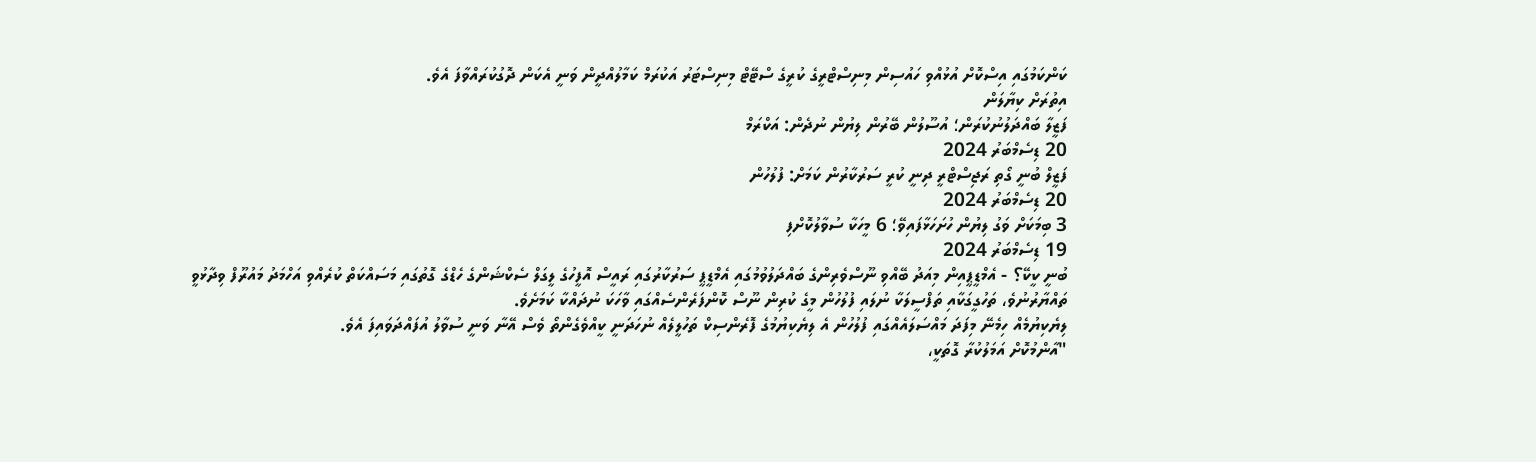ކަންކަމުގައި އިސްކޮށް އުޅުއްވި ހައުސިން މިނިސްޓްރީގެ ކުރީގެ ސްޓޭޓް މިނިސްޓަރު އަކުރަމް ކަމާލުއްދީން ވަނީ އެކަން ދޮގުކުރައްވާފަ އެވެ.
އިތުރަށް ކިޔާލަން
ފަޒީލާ ބައްދަލުނުކުރަން؛ އުސޫލުން ބޭރުން ލިޔުން ނުދެން: އަކްރަމް
20 ޑިސެމްބަރު 2024
ފަޒީލް ބުނީ ގޯތި ރަޖިސްޓްރީ ދިނީ ކުރީ ސަރުކާރުން ކަމަށް: ފުލުހުން
20 ޑިސެމްބަރު 2024
3 ބިމަކަށް ވަގު ލިޔުން ހުށަހަޅާފައިވޭ؛ 6 މީހަކާ ސުވާލުކޮށްފި
19 ޑިސެމްބަރު 2024
ބުނީ ކީކޭ؟ - އެމްޑީޕީއިން މިއަދު ބޭއްވި ނޫސްވެރިންގެ ބައްދަލުވުމުގައި އެމްޑީޕީ ސަރުކާރުގައި ރައީސް އޮފީހުގެ ލީގަލް ސެކްޝަންގެ ހެޑްގެ ގޮތުގައި މަސައްކަތް ކުރެއްވި އަހްމަދު މައުރޫފް ވިދާޅުވީ ތައްޔާރުނުވެ، ތަހުގީގަކާއި ތަފްސީލަކާ ނުލައި ފުލުހުން މީގެ ކުރިން ނޫސް ކޮންފަރެންސެއްގައި ވާހަކަ ނުދައްކާ ކަމަށެވެ.
ލިޔެކިޔުމެއް ހިމެނޭ މިފަދަ މައްސަލައެއްގައި ފުލުހުން އެ ލިޔެކިޔުމުގެ ފޮރެންސިކް ތަހުލީލެއް ނުހަދަނީ ކީއްވެގެންތޯ ވެސް އޭނާ ވަނީ ސުވާލު އުފައްދަވައިފަ އެވެ.
"އާންމުކޮށް އަމަލުކުރާ ގޮތަކީ،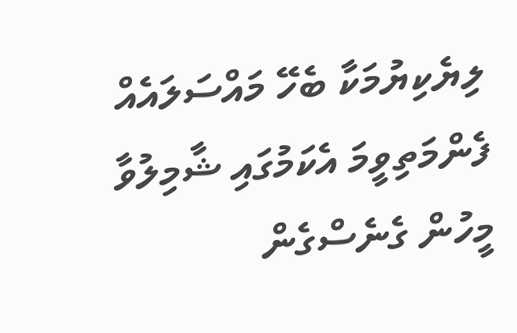ލިޔެކިޔުމަކާ ބެހޭ މައްސަލައެއް ފެންމަތިވީމަ އެކަމުގައި ޝާމިލުވާ މީހުން ގެނެސްގެން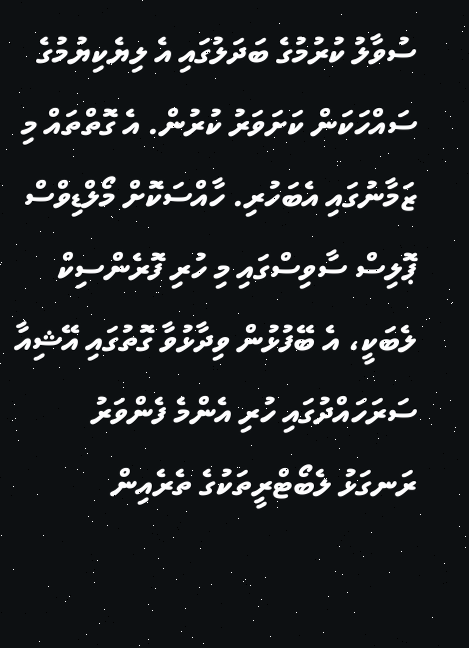ސުވާލު ކުރުމުގެ ބަދަލުގައި އެ ލިޔެކިޔުމުގެ ސައްހަކަން ކަށަވަރު ކުރުން. އެ ގޮތްތައް މި ޒަމާނުގައި އެބަހުރި. ހާއްސަކޮށް މޯލްޑިވްސް ޕޮލިސް ސާވިސްގައި މި ހުރި ފޮރެންސިކް ލެބަކީ، އެ ބޭފުޅުން ވިދާޅުވާ ގޮތުގައި އޭޝިއާ ސަރަހައްދުގައި ހުރި އެންމެ ފެންވަރު ރަނގަޅު ލެބޯޓްރީތަކުގެ ތެރެއިން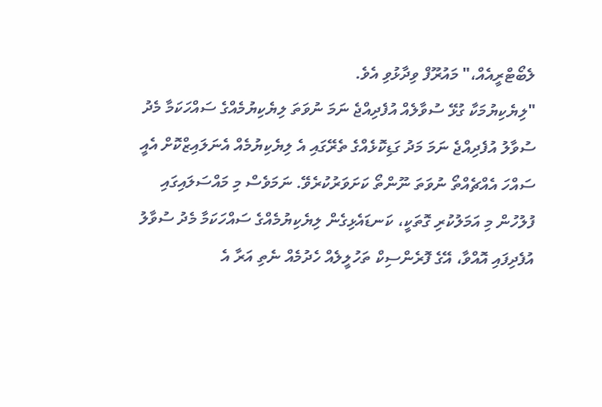ލެބޯޓްރީއެއް،" މައުރޫފް ވިދާޅުވި އެވެ.
"ލިޔެކިޔުމަކާ ގުޅޭ ސުވާލެއް އުފެދިއްޖެ ނަމަ ނުވަތަ ލިޔެކިޔުމެއްގެ ސައްހަކަމާ މެދު ސުވާލު އުފެދިއްޖެ ނަމަ މަދު ގަޑިކޮޅެއްގެ ތެރޭގައި އެ ލިޔެކިޔުމެއް އެނަލައިޒްކޮށް އެއީ ސައްހަ އެއްޗެއްތޯ ނުވަތަ ނޫންތޯ ކަށަވަރުކުރެވޭ. ނަމަވެސް މި މައްސަލައިގައި ފުލުހުން މި އަމަލުކުރި ގޮތަކީ، ކަނޑައެޅިގެން ލިޔެކިޔުމެއްގެ ސައްހަކަމާ މެދު ސުވާލު އުފެދިފައި އޮއްވާ، އޭގެ ފޮރެންސިކް ތަހުލީލެއް ހެދުމެއް ނެތި އަރާ އެ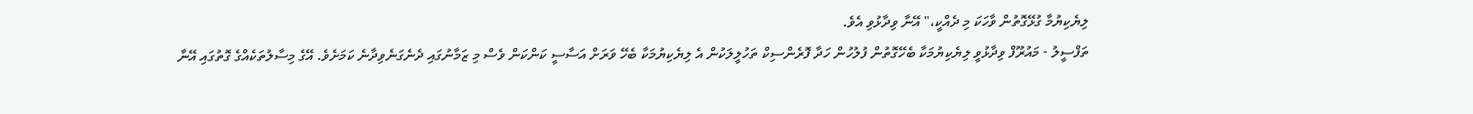ލިޔެކިޔުމާ ގުޅޭގޮތުން ވާހަކަ މި ދެއްކީ،" އޭނާ ވިދާޅުވި އެވެ.
ތަފްސީލު - މައުރޫފް ވިދާޅުވީ ލިޔެކިޔުމަކާ ބެހޭގޮތުން ފުލުހުން ހަދާ ފޮރެންސިކް ތަހުލީލަކުން އެ ލިޔެކިޔުމަކާ ބެހޭ ވަރަށް އަސާސީ ކަންކަން ވެސް މި ޒަމާނުގައި ދެނެގަނެވިދާނެ ކަމަށެވެ. އޭގެ މިސާލުތަކެއްގެ ގޮތުގައި އޭނާ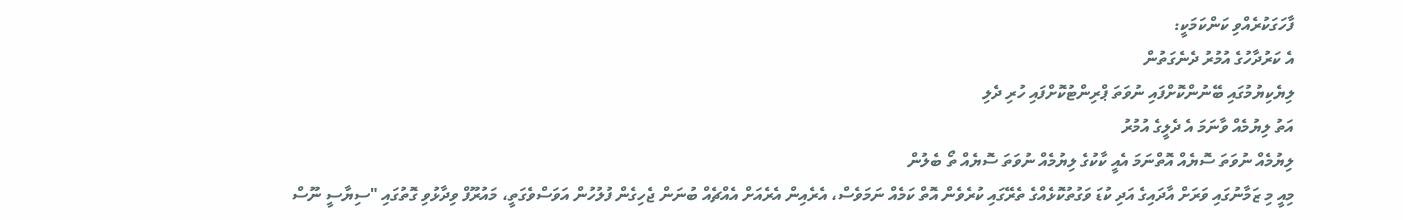ފާހަގަކުރެއްވި ކަންކަމަކީ:
އެ ކަރުދާހުގެ އުމުރު ދެނެގަތުން
ލިޔެކިޔުމުގައި ބޭނުންކޮށްފައި ނުވަތަ ޕްރިންޓުކޮށްފައި ހުރި ދެލި
އަތު ލިޔުމެއް ވާނަމަ އެ ދެލީގެ އުމުރު
ލިޔުމެއް ނުވަތަ ސޮޔެއް އޮތްނަމަ އެއީ ކާކުގެ ލިޔުމެއް ނުވަތަ ސޮޔެއް ތޯ ބެލުން
މިއީ މި ޒަމާނުގައި ވަރަށް އާދައިގެ އަދި ކުޑަ ވަގުތުކޮޅެއްގެ ތެރޭގައި ކުރެވެން އޮތް ކަމެއް ނަމަވެސް، އެރެއިން އެރެއަށް އެއްޗެއް ބުނަން ޖެހިގެން ފުލުހުން އަވަސްވެގަތީ، މައުރޫފް ވިދާޅުވި ގޮތުގައި "ސިޔާސީ ނޫސް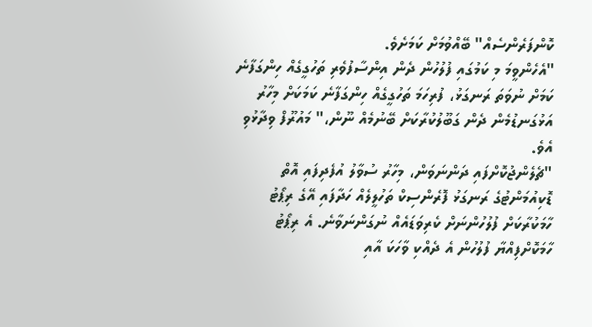ކޮންފަރެންސެއް" ބޭއްވުމަށް ކަމަށެވެ.
"އެހެންވީމަ މި ކަމުގައި ފުލުހުން ދެން އިންސާފުވެރި ތަހުގީގެއް ހިންގަފާނެ ކަމަށް ނުވަތަ ރަނގަޅު، ފުރިހަމަ ތަހުގީގެއް ހިންގަފާނެ ކަމަކަށް މިހާރު އަޅުގަނޑުމެން ދެން ގަބޫލުކުރާކަށް ބޭނުމެއް ނޫން،" މައުރޫފް ވިދާޅުވި އެވެ.
"ޗެލެންޖުކޮށްފައި ދަންނަވަން، މިހާރު ސުވާލު އުފެދިފައި އޮތް ޑޮކިއުމަންޓުގެ ރަނގަޅު ފޮރެންސިކް ތަހުލީލެއް ހަދާފައި އޭގެ ރިޕޯޓު ހާމަކުރާކަށް ފުލުހުންނަށް ކެރިވަޑައެއް ނުގަންނަވާނެ. އެ ރިޕޯޓު ހާމަކޮށްފިއްޔާ ފުލުހުން އެ ދެއްކި ވާހަކަ އާއި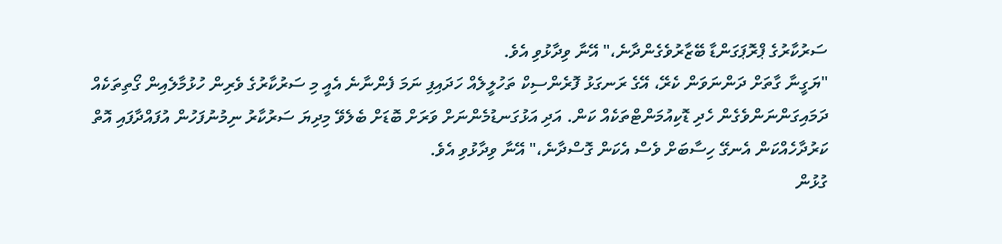ސަރުކާރުގެ ޕްރޮޕަގަންޑާ ބޭޒާރުވެގެންދާނެ،" އޭނާ ވިދާޅުވި އެވެ.
"ޔަގީނާ ގާތަށް ދަންނަވަން ކެރޭ، އޭގެ ރަނގަޅު ފޮރެންސިކް ތަހުލީލެއް ހަދައިފި ނަމަ ފެންނާނެ އެއީ މި ސަރުކާރުގެ ވެރިން ހުޅުމާލެއިން ގޯތިތަކެއް ދަމައިގަންނަންވެގެން ހެދި ޑޮކިއުމަންޓްތަކެއް ކަން. އަދި އަޅުގަނޑުމެންނަށް ވަރަށް ބޮޑަށް ބެލެވޭ މިދިޔަ ސަރުކާރު ނިމުނުފަހުން އުފައްދާފައި އޮތް ކަރުދާހެއްކަން އެނގޭ ހިސާބަށް ވެސް އެކަން ގޮސްދާނެ،" އޭނާ ވިދާޅުވި އެވެ.
ގުޅުން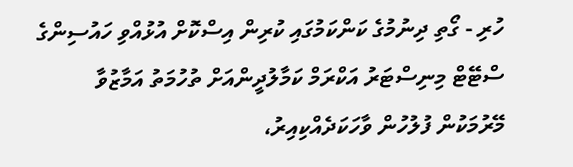ހުރި - ގޯތި ދިނުމުގެ ކަންކަމުގައި ކުރިން އިސްކޮށް އުޅުއްވި ހައުސިންގެ ސްޓޭޓް މިނިސްޓަރު އަކްރަމް ކަމާލުދީންއަށް ތުހުމަތު އަމާޒުވާ މޭރުމަކުން ފުލުހުން ވާހަކަދެއްކިއިރު،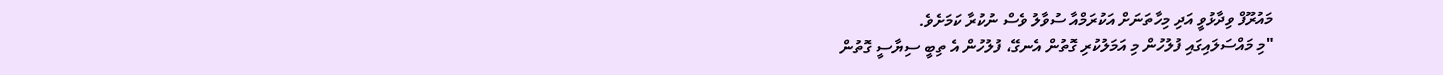މައުރޫފް ވިދާޅުވީ އަދި މިހާތަނަށް އަކުރަމްއާ ސުވާލު ވެސް ނުކުރާ ކަމަށެވެ.
"މި މައްސަލައިގައި ފުލުހުން މި އަމަލުކުރި ގޮތުން އެނގޭ، ފުލުހުން އެ ތިބީ ސިޔާސީ ގޮތުން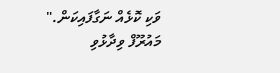ވަކި ކޮޅެއް ނަގާފައިކަން." މައުރޫފް ވިދާޅުވި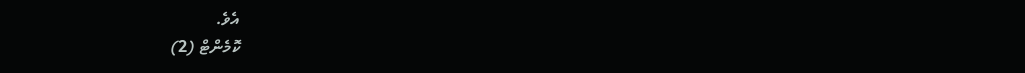އެވެ.
ކޮމެންޓް (2)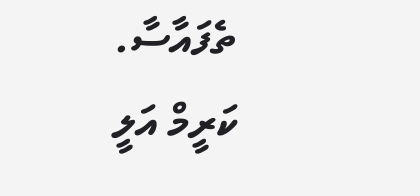ތެފައާސާ.
ކަރީމް އަލީ